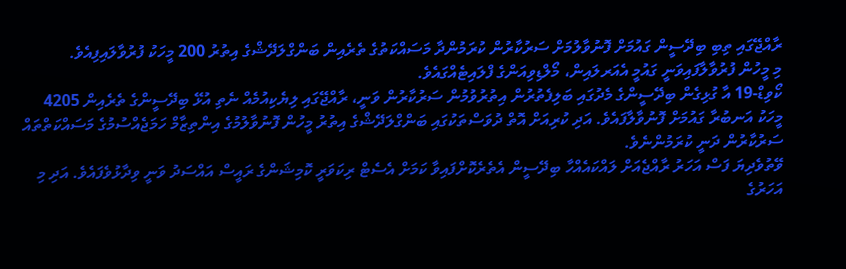ރާއްޖޭގައި ތިބި ބިދޭސީން ގައުމަށް ފޮނުވާލުމަށް ސަރުކާރުން ކުރަމުންދާ މަސައްކަތުގެ ތެރެއިން ބަންގްލަދޭޝްގެ އިތުރު 200 މީހަކު ފުރުވާލައިފިއެވެ.
މި މީހުން ފުރުވާލާފައިވަނީ ގައުމީ އެއަރލައިން، މޯލްޑިވިއަންގެ ފްލައިޓެއްގައެވެ.
ކޯވިޑް-19 އާ ގުޅިގެން ބިދޭސީންގެ މެދުގައި ބަލިފެތުރުން އިތުރުވުމުން ސަރުކާރުން ވަނީ، ރާއްޖޭގައި ލިޔެކިއުމެއް ނެތި އުޅޭ ބިދޭސީންގެ ތެރެއިން 4205 މީހަކު އަނބުރާ ގައުމަށް ފޮނުވާލާފައެވެ. އަދި ކުރިއަށް އޮތް ދުވަސްތަކުގައި ބަންގްލަދޭޝްގެ އިތުރު މީހުން ފޮނުވާލުމުގެ އިންތިޒާމް ހަމަޖެއްސުމުގެ މަސައްކަތްތައް ސަރުކާރުން ދަނީ ކުރަމުންނެވެ.
ވޭތުވެދިޔަ ފަސް އަހަރު ރާއްޖެއަށް ލައްކައެއްހާ ބިދޭސީން އެތެރެކޮށްފައިވާ ކަމަށް އެސެޓް ރިކަވަރީ ކޮމިޝަންގެ ރައީސް އައްސަދު ވަނީ ވިދާޅުވެފައެވެ. އަދި މި އަހަރުގެ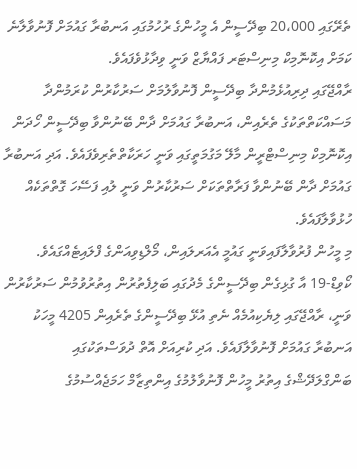ތެރޭގައި 20،000 ބިދޭސީން އެ މީހުންގެ ރުހުމުގައި އަނބުރާ ގައުމަށް ފޮނުވާލާނެ ކަމަށް އިކޮނޮމިކް މިނިސްޓަރ ފައްޔާޒް ވަނީ ވިދާޅުވެފައެވެ.
ރާއްޖޭގައި ދިރިއުޅެމުންދާ ބިދޭސީން ފޮނުވާލުމަށް ސަރުކާރުން ކުރަމުންދާ މަސައްކަތްތަކުގެ ތެރެއިން، އަނބުރާ ގައުމަށް ދާން ބޭނުންވާ ބިދޭސީން ހޯދަން އިކޮނޮމިކް މިނިސްޓްރީން މާލޭ މަގުމަތީގައި ވަނީ ހަރަކާތްތެރިވެފައެވެ. އަދި އަނބުރާ ގައުމަށް ދާން ބޭނުންވާ ފަރާތްތަކަށް ސަރުކާރުން ވަނީ ލުއި ފަސޭހަ ގޮތްތަކެއް ހުޅުވާލާފައެވެ.
މި މީހުން ފުރުވާލާފައިވަނީ ގައުމީ އެއަރލައިން، މޯލްޑިވިއަންގެ ފްލައިޓެއްގައެވެ.
ކޯވިޑް-19 އާ ގުޅިގެން ބިދޭސީންގެ މެދުގައި ބަލިފެތުރުން އިތުރުވުމުން ސަރުކާރުން ވަނީ، ރާއްޖޭގައި ލިޔެކިއުމެއް ނެތި އުޅޭ ބިދޭސީންގެ ތެރެއިން 4205 މީހަކު އަނބުރާ ގައުމަށް ފޮނުވާލާފައެވެ. އަދި ކުރިއަށް އޮތް ދުވަސްތަކުގައި ބަންގްލަދޭޝްގެ އިތުރު މީހުން ފޮނުވާލުމުގެ އިންތިޒާމް ހަމަޖެއްސުމުގެ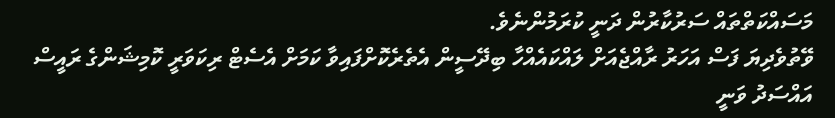މަސައްކަތްތައް ސަރުކާރުން ދަނީ ކުރަމުންނެވެ.
ވޭތުވެދިޔަ ފަސް އަހަރު ރާއްޖެއަށް ލައްކައެއްހާ ބިދޭސީން އެތެރެކޮށްފައިވާ ކަމަށް އެސެޓް ރިކަވަރީ ކޮމިޝަންގެ ރައީސް އައްސަދު ވަނީ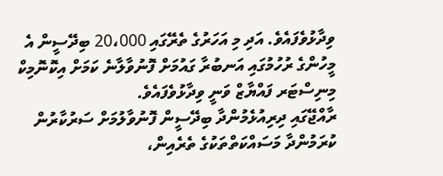ވިދާޅުވެފައެވެ. އަދި މި އަހަރުގެ ތެރޭގައި 20،000 ބިދޭސީން އެ މީހުންގެ ރުހުމުގައި އަނބުރާ ގައުމަށް ފޮނުވާލާނެ ކަމަށް އިކޮނޮމިކް މިނިސްޓަރ ފައްޔާޒް ވަނީ ވިދާޅުވެފައެވެ.
ރާއްޖޭގައި ދިރިއުޅެމުންދާ ބިދޭސީން ފޮނުވާލުމަށް ސަރުކާރުން ކުރަމުންދާ މަސައްކަތްތަކުގެ ތެރެއިން،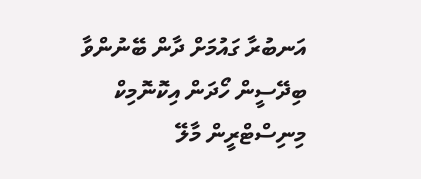އަނބުރާ ގައުމަށް ދާން ބޭނުންވާ ބިދޭސީން ހޯދަން އިކޮނޮމިކް މިނިސްޓްރީން މާލޭ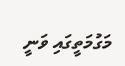މަގުމަތީގައި ވަނީ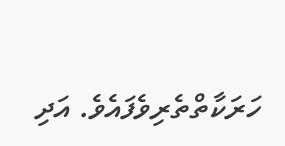ހަރަކާތްތެރިވެފައެވެ. އަދި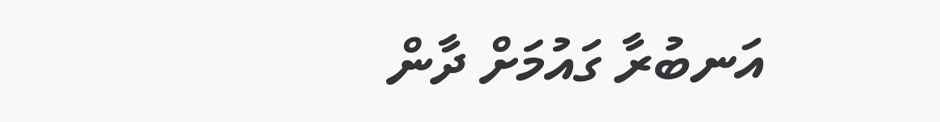އަނބުރާ ގައުމަށް ދާން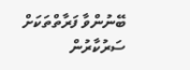ބޭނުންވާ ފަރާތްތަކަށް ސަރުކާރުން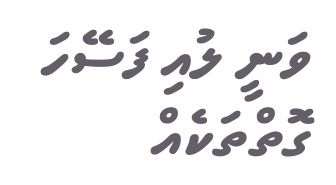ވަނީ ލުއި ފަސޭހަ ގޮތްތަކެއް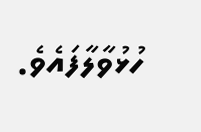ހުޅުވާލާފައެވެ.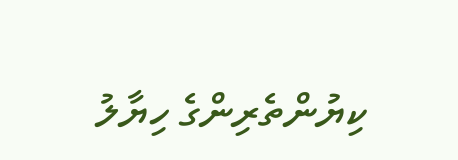ކިޔުންތެރިންގެ ހިޔާލު